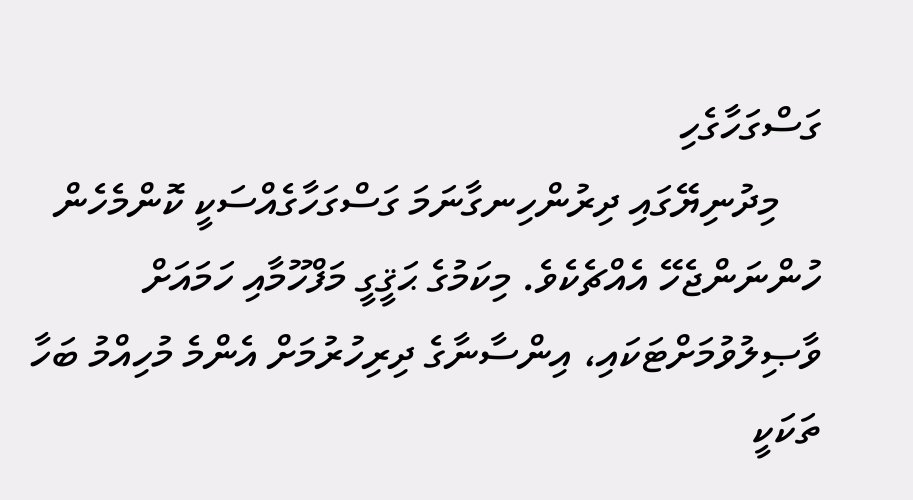ގަސްގަހާގެހި
    މިދުނިޔޭގައި ދިރުންހިނގާނަމަ ގަސްގަހާގެއްސަކީ ކޮންމެހެން ހުންނަންޖެހޭ އެއްޗެކެވެ. މިކަމުގެ ޙަޤީގީ މަފްހޫމާއި ހަމައަށް ވާޞިލުވުމަށްޓަކައި، އިންސާނާގެ ދިރިހުރުމަށް އެންމެ މުހިއްމު ބަހާ ތަކަކީ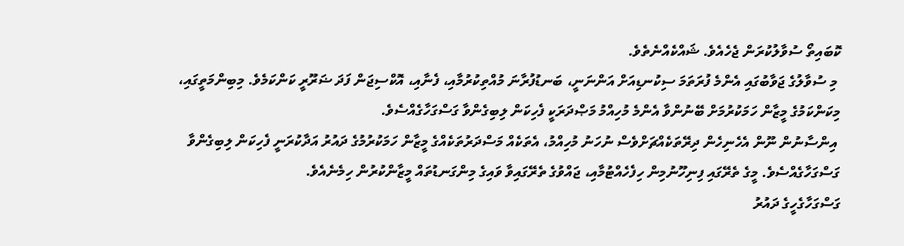ކޮބައިތޯ ސުވާލުކުރަން ޖެހެއެވެ. ޝައްކެއްނެތެވެ.
 މި ސުވާލުގެ ޖަވާބުގައި އެންމެ ފުރަތަމަ ސިކުނޑިއަށް އަންނަނީ، ބަނޑުފުރާނަ މުއްތިކުރުމާއި، ފެނާއި، އޮކްސިޖަން ފަދަ ޟަރޫރީ ކަންކަމެވެ. މިބިންމަތީގައި، މިކަންކަމުގެ މީޒާން ހަމަކުރުމަށް ބޭނުންވާ އެންމެ މުހިއްމު މަޞްދަރަކީ ފެހިކަން ލިބިގެންވާ ގަސްގަހާގެއްސެވެ.
 އިންސާނުން ނޫން އެހެނިހެން ދިރޭތަކެއްޗަށްވެސް ނުހަނު މުހިއްމު، އެތަކެއް މަސްދަރުތަކެއްގެ މީޒާން ހަމަކުރުމުގެ ދައުރު އަދާކުރަނީ ފެހިކަން ލިބިގެންވާ ގަސްގަހާގެއްސެވެ. މީގެ ތެރޭގައި ފިނިހޫނުމިން ހިފެހެއްޓުމާއި، ޖައްވުގެ ތެރޭގައިވާ ވައިގެ މިންގަނޑުތައް މީޒާންކުރުން ހިމެނެއެވެ.
ގަސްގަހާގެހީގެ ދައުރު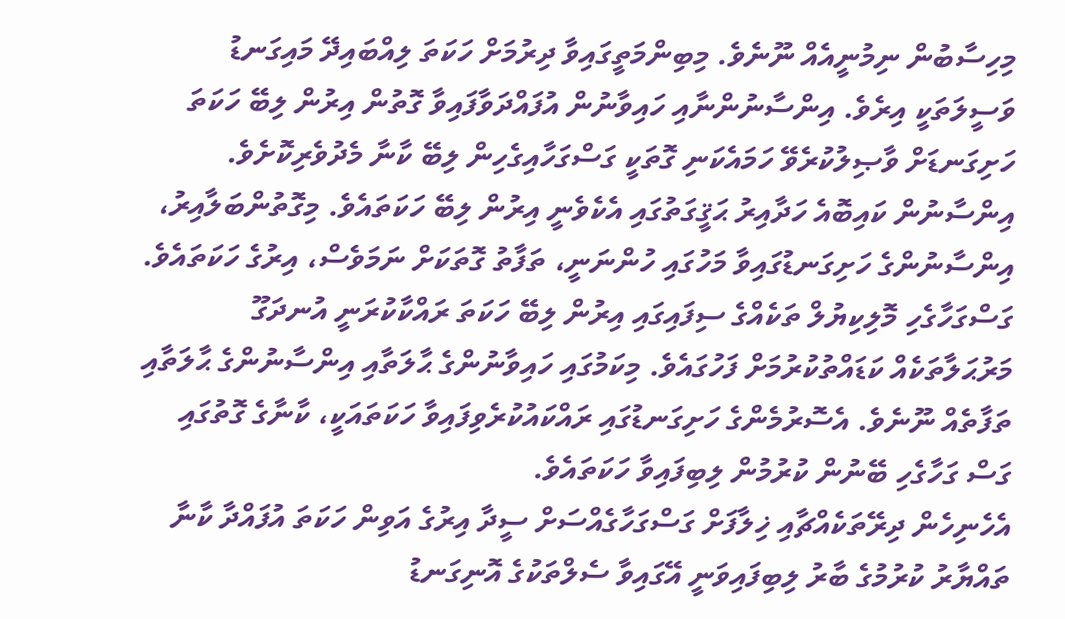މިހިސާބުން ނިމުނީއެއް ނޫނެވެ. މިބިންމަތީގައިވާ ދިރުމަށް ހަކަތަ ލިއްބައިދޭ މައިގަނޑު ވަސީލަތަކީ އިރެވެ. އިންސާނުންނާއި ހައިވާނުން އުފައްދަވާފައިވާ ގޮތުން އިރުން ލިބޭ ހަކަތަ ހަށިގަނޑަށް ވާޞިލުކުރެވޭ ހަމައެކަނި ގޮތަކީ ގަސްގަހާއިގެހިން ލިބޭ ކާނާ މެދުވެރިކޮށެވެ. އިންސާނުން ކައިބޮއެ ހަދާއިރު ޙަޤީގަތުގައި އެކެވެނީ އިރުން ލިބޭ ހަކަތައެވެ. މިގޮތުންބަލާއިރު، އިންސާނުންގެ ހަށިގަނޑުގައިވާ މަހުގައި ހުންނަނީ، ތަފާތު ގޮތަކަށް ނަމަވެސް، އިރުގެ ހަކަތައެވެ.
ގަސްގަހާގެހި މޮލިކިޔުލް ތަކެއްގެ ސިފައިގައި އިރުން ލިބޭ ހަކަތަ ރައްކާކުރަނީ އުނދަގޫ މަރުޙަލާތަކެއް ކަޑައްތުކުރުމަށް ފަހުގައެވެ. މިކަމުގައި ހައިވާނުންގެ ޙާލަތާއި އިންސާނުންގެ ޙާލަތާއި ތަފާތެއް ނޫނެވެ. އެސޮރުމެންގެ ހަށިގަނޑުގައި ރައްކައުކުރެވިފައިވާ ހަކަތައަކީ، ކާނާގެ ގޮތުގައި ގަސް ގަހާގެހި ބޭނުން ކުރުމުން ލިބިފައިވާ ހަކަތައެވެ.
އެހެނިހެން ދިރޭތަކެއްޗާއި ޚިލާފަށް ގަސްގަހާގެއްސަށް ސީދާ އިރުގެ އަވިން ހަކަތަ އުފައްދާ ކާނާ ތައްޔާރު ކުރުމުގެ ބާރު ލިބިފައިވަނީ އޭގައިވާ ސެލްތަކުގެ އޮނިގަނޑު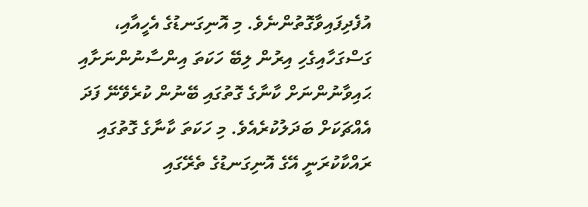އުފެދިފައިވާގޮތުންނެވެ. މި އޮނިގަނޑުގެ އެހީއާއި، ގަސްގަހާއިގެހި އިރުން ލިބޭ ހަކަތަ އިންސާނުންނަށާއި ޙައިވާނުންނަށް ކާނާގެ ގޮތުގައި ބޭނުން ކުރެވޭނޭ ފަދަ އެއްޗަކަށް ބަދަލުކުރެއެވެ. މި ހަކަތަ ކާނާގެ ގޮތުގައި ރައްކާކުރަނީ އޭގެ އޮނިގަނޑުގެ ތެރޭގައި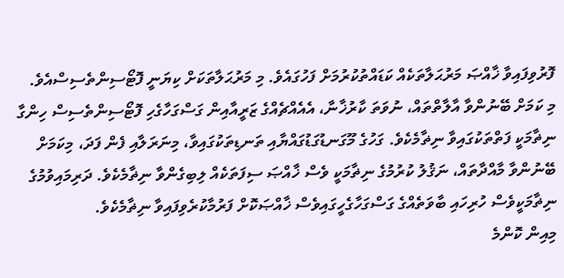ފޮރުވިފައިވާ ޚާއްޞަ މަރުޙަލާތަކެއް ކަޑައްތުކުރުމަށް ފަހުގައެވެ. މި މަރުޙަލާތަކަށް ކިޔަނީ ފޮޓޯސިންތެސިސްއެވެ.
މި ކަމަށް ބޭނުންވާ އާލާތްތައް، ނުވަތަ ކާރުޚާނާ، އެއެއްޗެއްގެ ޒަރީއާއިން ގަސްގަހާގެހި ފޮޓޯސިންތެސިސް ހިންގާ ނިޡާމަކީ ފަތްތަކުގައިވާ ނިޡާމެކެވެ. ގަހުގެ މޫގަނޑުގަޑުގައްޔާއި ތަނޑިތަކުގައިވާ، މިނަރަލާއި ފެން ފަދަ، މިކަމަށް ބޭނުންވާ މާއްދާތައް، ނަޤުލު ކުރުމުގެ ނިޡާމަކީ ވެސް ޚާއްޞަ ސިފަތަކެއް ލިބިގެންވާ ނިޡާމެކެވެ. ދަރިމައިވުމުގެ ނިޡާމަކީވެސް ހުރިހައި ބާވަތެއްގެ ގަސްގަހާގެހީގައިވެސް ޚާއްޞަކޮށް ފަރުމާކުރެވިފައިވާ ނިޡާމެކެވެ.
މިއިން ކޮންމެ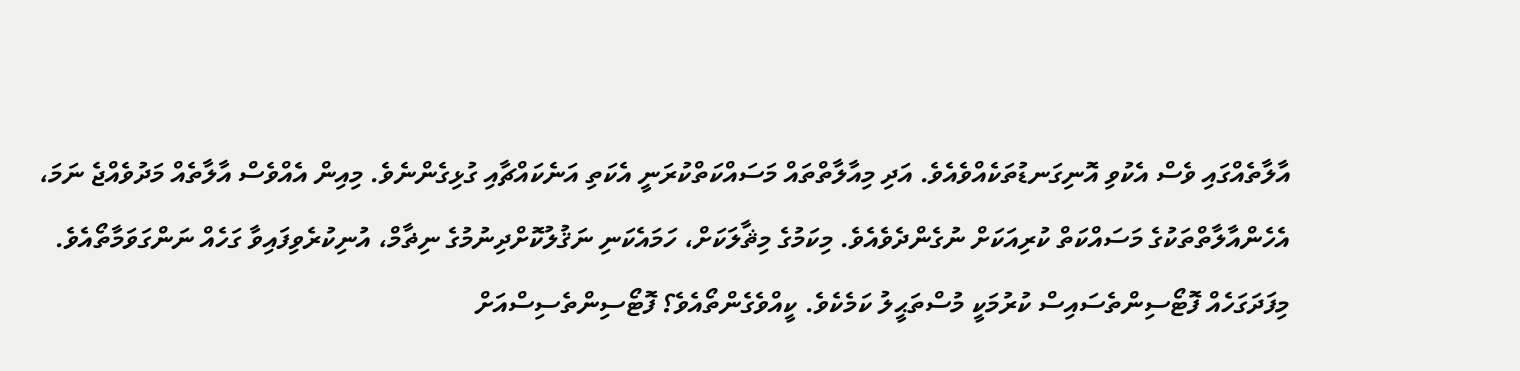އާލާތެއްގައި ވެސް އެކުވި އޮނިގަނޑުތަކެއްވެއެވެ. އަދި މިއާލާތްތައް މަސައްކަތްކުރަނީ އެކަތި އަނެކައްޗާއި ގުޅިގެންނެވެ. މިއިން އެއްވެސް އާލާތެއް މަދުވެއްޖެ ނަމަ، އެހެންއާލާތްތަކުގެ މަސައްކަތް ކުރިއަކަށް ނުގެންދެވެއެވެ. މިކަމުގެ މިޘާލަކަށް، ހަމައެކަނި ނަޤުލުކޮށްދިނުމުގެ ނިޡާމް، އުނިކުރެވިފައިވާ ގަހެއް ނަންގަވަމާތޯއެވެ. މިފަދަގަހެއް ފޮޓޯސިންތެސައިސް ކުރުމަކީ މުސްތަޙީލު ކަމެކެވެ. ކީއްވެގެންތޯއެވެ؟ ފޮޓޯސިންތެސިސްއަށް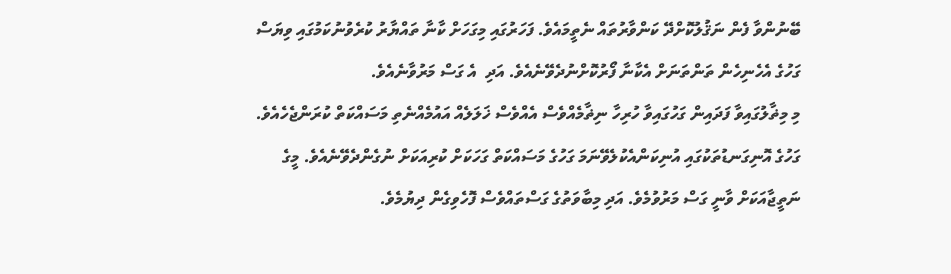ބޭނުންވާ ފެން ނަޤުލުކޮށްދޭ ކަންވާރުތައް ނެތީމައެވެ. ފަހަރުގައި މިގަހަށް ކާނާ ތައްޔާރު ކުރެވުނުކަމުގައި ވިޔަސް ގަހުގެ އެހެނިހެން ތަންތަނަށް އެކާނާ ފޯރުކޮށްނުދެވޭނެއެވެ. އަދި  އެ ގަސް މަރުވާނެއެވެ.
މި މިޡާލުގައިވާ ފަދައިން ގަހުގައިވާ ހުރިހާ ނިޡާމެއްވެސް އެއްވެސް ޚަލަލެއް އައުމެއްނެތި މަސައްކަތް ކުރަންޖެހެއެވެ. ގަހުގެ އޮނިގަނޑުތަކުގައި އުނިކަންއެކުލެވޭނަމަ ގަހުގެ މަސައްކަތް ގަހަކަށް ކުރިއަކަށް ނުގެންދެވޭނެއެވެ. މީގެ ނަތީޖާއަކަށް ވާނީ ގަސް މަރުވުމެވެ. އަދި މިބާވަތުގެ ގަސްތައްވެސް ފޮހެވިގެން ދިޔުމެވެ.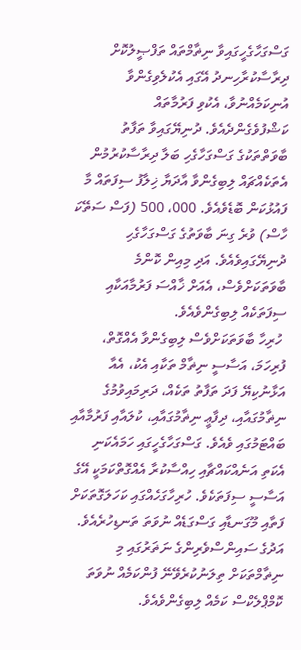ގަސްގަހާގެހީގައިވާ ނިޡާމްތައް ތަފްޞީލުކޮށް ދިރާސާކުރާހިނދު އޭގައި އެކުލެވިގެންވާ އުނިކަމެއްނުވާ، އެކުވި ފަރުމާތައް ކަޝްފުވެގެންދެއެވެ. ދުނިޔޭގައިވާ ތަފާތު ބާވަތްތަކުގެ ގަސްގަހާގެހި ބަލާ ދިރާސާކުރުމުން އެތަކެއްޗައް ލިބިގެންވާ އާދަޔާ ޚިލާފު ސިފަތައް މާ ފައުޅުކަން ބޮޑެވެއެވެ. 000، 500 (ފަސް ސަތޭކަ ހާސް) ވުރެ ގިނަ ބާވަތުގެ ގަސްގަހާގެހި ދުނިޔޭގައިވެއެވެ. އަދި މިއިން ކޮންމެ ބާވަތަކަށްވެސް، އެއަށް ޚާއްސަ ފަރުމާއަކާއި ސިފަތަކެއް ލިބިގެންވެއެވެ.
 ހުރިހާ ބާވަތަކަށްވެސް ލިބިގެންވާ އެއްގޮތް، ފުރިހަމަ، އަސާސީ ނިޡާމް ތަކާއި އެކު، އެއާ އަޅާނުކިޔޭ ފަދަ ތަފާތު ތަކެއް، ދަރިމައިވުމުގެ ނިޡާމުގައާއި، ދިފާޢީ ނިޡާމުގައާއި، ކުލައާއި ފަރުމާއާއި ބައްޓަމުގައި ވެއެވެ. ގަސްގަހާގެހީގައި ހަމައެކަނި އެކަތި އަނެއްކައްޗާއި ހިއްސާކުރާ އެއްގޮތްކަމަކީ އޭގެ އަސާސީ ސިފަތަކެވެ. ހުރިހާގަހެއްގައި ކަހަލަގޮތަކަށް ފަތާއި މޫގަނޑާއި ގަސްގަޑެއް ނުވަތަ ތަނޑިހުރެއެވެ.
އަދުގެ ސައިންސްވެރިންގެ ނަޡަރުގައި މި ނިޡާމްތަކަށް ތިލަނުކުރެވޭނޭ ފުންކަމެއް ނުވަތަ ކޮމްޕްލެކްސް ކަމެއް ލިބިގެންވެއެވެ.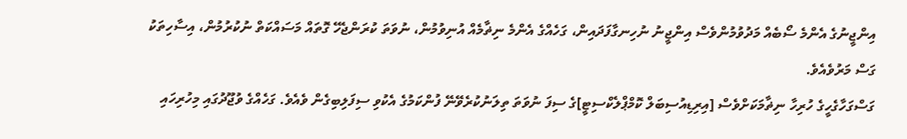އިންޖީނުގެ އެންމެ ސޯބެއް މަދުވުމުންވެސް އިންޖީނު ނުހިނގާފަދައިން، ގަހެއްގެ އެންމެ ނިޡާމެއް އުނިވުމުން، ނުވަތަ ކުރަންޖެހޭ ގޮތައް މަސައްކަތް ނުކުރުމުން، އިސާހިތަކު ގަސް މަރުވެއެވެ.
ގަސްގަހާގެހީގެ ހުރިހާ ނިޡާމަކަށްވެސް [އިރިޑިއުސިބަލް ކޮމްޕްލެކްސިޓީ]ގެ ސިފަ ނުވަތަ ތިލަނުކުރެވޭނޭ ފުންކަމުގެ އެކުވި ސިފަލިބިގެން ވެއެވެ. ގަހެއްގެ ވުޖޫދުގައި މިހުރިހައި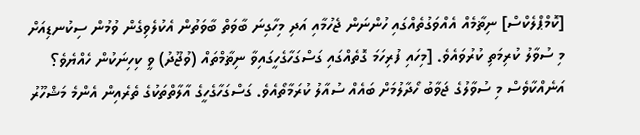[ކޮމްޕްލެކްސް] ނިޡާމެއް އެއްވަގުތެއްގައި ހުންނަން ޖެހުމާއި އަދި މިހާގިނަ ބާވަތް ބާވަތުން އެކުލެވިގެން ވުމުން ސިކުނޑިއަށް މި ސުވާލު ކުރިމަތި ކުރުވައެވެ. [މިހައި ފުރިހަމަ ގޮތެއްގައި ގަސްގަހާގެހީގައިވާ ނިޡާމްތައް (ވުޖޫދު) ވީ ކިހިނަކުން ހެއްޔެވެ؟
އަނެއްކާވެސް މި ސުވާލުގެ ޖަވާބު ހޯދާލުމަށް ބައެއް ސުއާލު ކުރަމާތޯއެވެ. ގަސްގަހާގެހީގެ އާލާތްތަކުގެ ތެރެއިން އެންމެ މަޝްހޫރު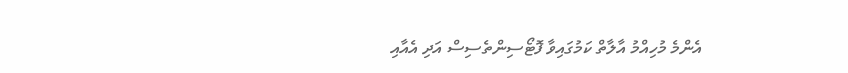އެންމެ މުހިއްމު އާލާތް ކަމުގައިވާ ފޮޓޯސިންތެސިސް އަދި އެއާއި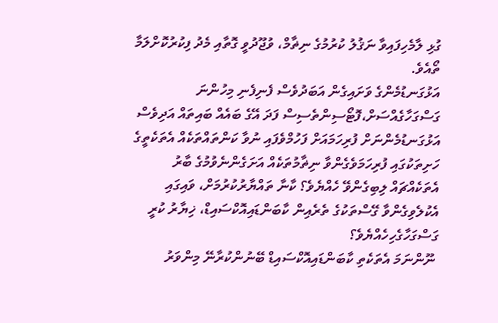ގުޅި ލާމެހިފައިވާ ނަޤުލު ކުރުމުގެ ނިޡާމް، ވުޖޫދުވީ ގޮތާއި މެދު ފިކުރުކޮށްލަމާ ތޯއެވެ.
އަޅުގަނޑުމެންގެ ވަށައިގެން އަބަދުވެސް ފެނިފެނި މިހުންނަ ގަސްގަހާގެއްސަށް،ފޮޓޯސިންތެސިސް ފަދަ އޭގެ ބައެއް ބައިތައް އަދިވެސް އަޅުގަނޑުމެންނަށް ފުރިހަމައަށް ފަހުމްވެފައި ނުވާ ކަންތައްތަކެއް އެތަކެތީގެ ހަށިތަކުގައި ފުރިހަމަވެގެންވާ ނިޡާމުތަކެއް އަށަގެންނެވުމުގެ ބާރު އެތަކެއްޗައް ލިބިގެންވޭ ހެއްޔެވެ؟ ކާނާ ތައްޔާރުކުރުމަށް، ވައިގައި އެކުލެވިގެންވާ ގޭސްތަކުގެ ތެރެއިން ކާބަންޑައިއޮކްސައިޑް، ޚިޔާރު ކުރީ ގަސްގަހާގެހިހެއްޔެވެ؟
 ނޫންނަމަ އެތަކެތި ކާބަންޑައިއޮކްސައިޑް ބޭނުންކުރާނޭ މިންވަރު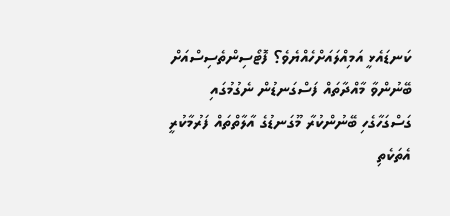ކަނޑައެޅީ އަމިއްލައަށްހެއްޔެވެ؟ ފޮޓޯސިންތެސިސްއަށް ބޭނުންވާ މާއްދާތައް ފަސްގަނޑުން ނެގުމުގައި ގަސްގަހާގެހި ބޭނުންކުރާ މޫގަނޑުގެ އާލާތްތައް ފަރުމާކުރީ އެތަކެތި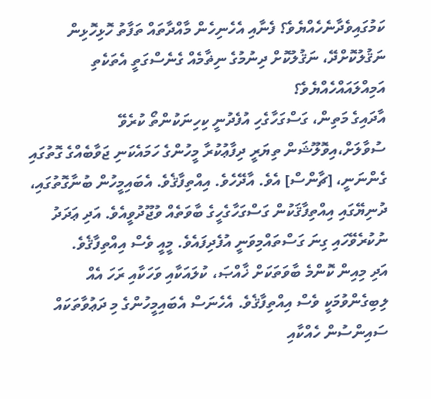ކަމުގައިވެދާނެހެއްޔެވެ؟ ފެނާއި އެހެނިހެން މާއްދާތައް ތަފާތު ހޮޅިހޮޅިން ނަޤުލުކޮށްދޭ، ނަޤުލުކޮށް ދިނުމުގެ ނިޡާމެއް ގެނެސްގަތީ އެތަކެތި އަމިއްލައައްހެއްޔެވެ؟
އާދައިގެ މަތިން، ގަސްގަހާގެހި އުފެދުނީ ކިހިނަކުންތޯ ކުރެވޭ ސުވާލަށް،އިވޮލޫޝަން ތިޔަރީ ދިފާޢުކުރާ މީހުންގެ ހަމައެކަނި ޖަވާބެއްގެ ގޮތުގައި ގެންނަނީ، [ޗާންސް] އެވެ. އާދޭހެވެ. އިއްތިފާޤެވެ. އެބައިމީހުން ބުނާގޮތުގައި، ދުނިޔޭގައި އިއްތިފާޤަކުން ގަސްގަހާގެހީގެ ބާވަތެއް ވުޖޫދުވީއެވެ. އަދި ޢަދަދު ނުކުރެވޭހައި ގިނަ ގަސްތައްމިވަނީ އުފެދިފައެވެ. މީއީ ވެސް އިއްތިފާޤެވެ.
އަދި މިއިން ކޮންމެ ބާވަތަކަށް ޚާއްޞަ، ކުލައަކާއި ވަހަކާއި ރަހަ އެއް ލިބިގެންވުމަކީ ވެސް އިއްތިފާޤެވެ. އެހެނަސް އެބައިމީހުންގެ މި ދަޢުވާތަކައް ސައިންސުން ހެއްކާއި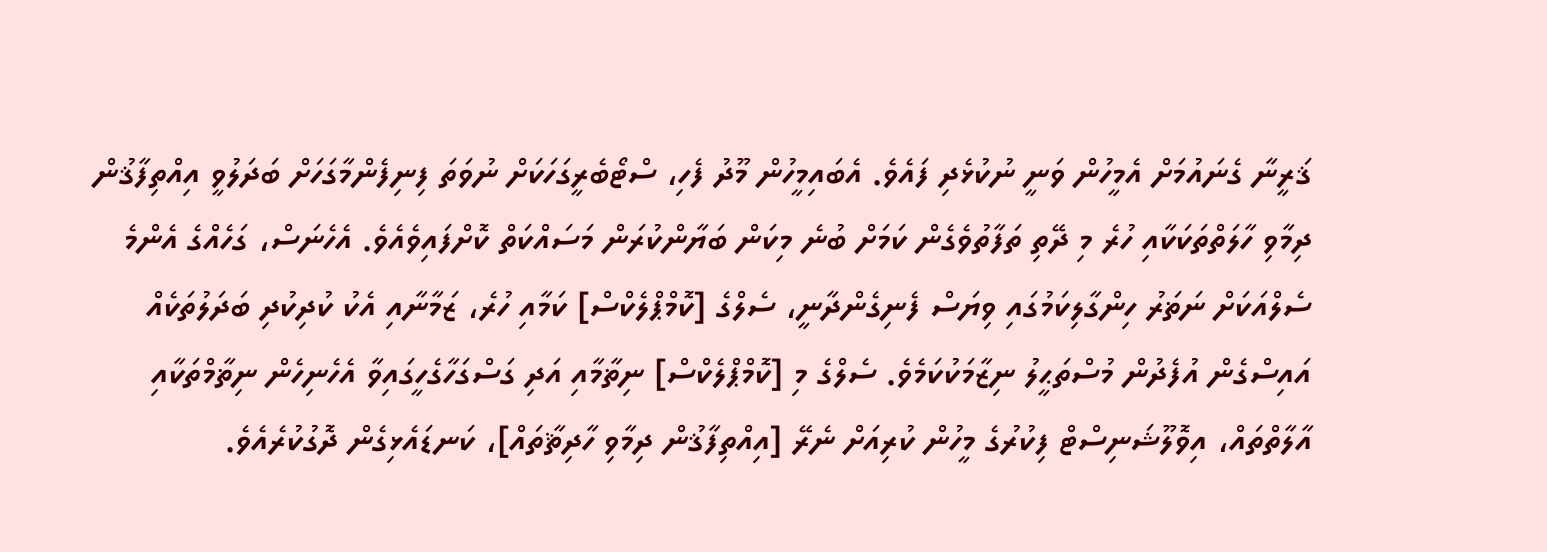ޤަރީނާ ގެނައުމަށް އެމީހުން ވަނީ ނުކުޅެދި ފައެވެ. އެބައިމީހުން މޫދު ފެހި، ސްޓޯބެރީގަހަކަށް ނުވަތަ ފިނިފެންމާގަހަށް ބަދަލުވީ އިއްތިފާޤުން ދިމާވި ހާލަތްތަކަކާއި ހުރެ މި ދޭތި ތަފާތުވެގެން ކަމަށް ބުނެ މިކަން ބަޔާންކުރަން މަސައްކަތް ކޮށްފައިވެއެވެ. އެހެނަސް، ގަހެއްގެ އެންމެ ސެލްއަކަށް ނަޡަރު ހިންގާލިކަމުގައި ވިޔަސް ފެނިގެންދާނީ، ސެލްގެ [ކޮމްޕްލެކްސް] ކަމާއި ހުރެ، ޒަމާނާއި އެކު ކުދިކުދި ބަދަލުތަކެއް އައިސްގެން އުފެދުން މުސްތަޙީލު ނިޒާމަކުކަމެވެ. ސެލްގެ މި [ކޮމްޕްލެކްސް] ނިޡާމާއި އަދި ގަސްގަހާގެހީގައިވާ އެހެނިހެން ނިޡާމްތަކާއި އާލާތްތައް، އިވޮލޫޝަނިސްޓް ފިކުރުގެ މީހުން ކުރިއަށް ނެރޭ [އިއްތިފާޤުން ދިމާވި ހާދިޘާތައް]، ކަނޑައެޅިގެން ދޮގުކުރެއެވެ.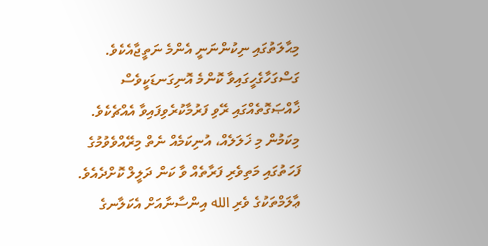މިޙާލަތުގައި ނިކުންނަނީ އެންމެ ނަތީޖާއެކެވެ.
ގަސްގަހާގެހީގައިވާ ކޮންމެ އޮނިގަނޑަކީވެސް ޚާއްޞަގޮތެއްގައި ރޭވި ފަރުމާކުރެވިފައިވާ އެއްޗެކެވެ. މިކަމުން މި ޚަލަލެއް، އުނިކަމެއް ނެތް މިރޭއްވެވުމުގެ ފަހަތުގައި މަތިވެރި ފަރާތެއް ވާ ކަން ދަލީލް ކޮށްދެއެވެ. ޢާލަމްތަކުގެ ވެރި الله އިންސާނާއަށް އެކަލާނގެ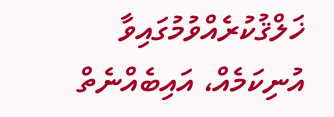ޚަލްޤުކުރެއްވުމުގައިވާ އުނިކަމެއް، އައިބެއްނެތް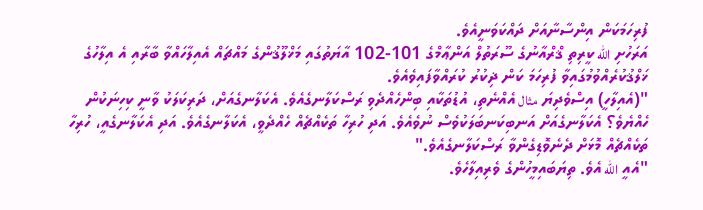ފުރިހަމަކަން އިންސާނާއަށް ދައްކަވަނީއެވެ.
އަރަހުށި الله ކީރިތި ޤްރްއާނުގެ ސޫރަތުލް އަންޢާމްގެ 101-102 އާޔަތުގައި މަޚްލޫޤުންގެ މައްޗައް އެއިލާހައްވާ ބާރާއި އެ އިލާހުގެ ޚަލްޤުކުރެއްވުމުގައިވާ ފުރިހަމަ ކަން ޛިކުރު ކުރައްވާފައިވެއެވެ.
"(އެއިލާހީ) އިސްވެދިޔަ مثال އެއްނެތި، އުޑުތަކާއި ބިންހެއްދެވި ރަސްކަލާނގެއެވެ. އެކަލާނގެއަށް، ދަރިކަލަކު ވާނީ ކިހިނަކުން ހެއްޔެވެ؟ އެކަލާނގެއަށް އަނބިކަނބަލަކުވެސް ނުވެއެވެ. އަދި ހުރިހާ ތަކެއްޗެއް ހެއްދެވީ، އެކަލާނގެއެވެ. އަދި އެކަލާނގެއީ، ހުރިހާ ތަކެއްޗެއް މޮޅަށް ދެނެވޮޑިގެންވާ ރަސްކަލާނގެއެވެ."
"އެއީ الله އެވެ. ތިޔަބައިމީހުންގެ ވެރިއިލާހެވެ.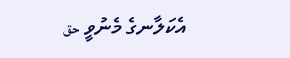އެކަލާނގެ މެނުވީ حق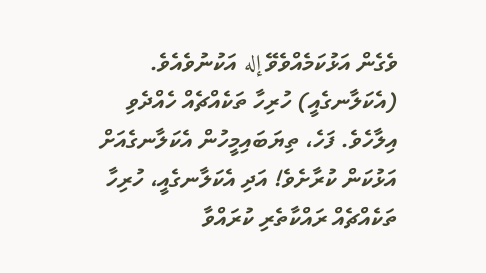ވެގެން އަޅުކަމެއްވެވޭ إله އަކުނުވެއެވެ. (އެކަލާނގެއީ) ހުރިހާ ތަކެއްޗެއް ހެއްދެވި އިލާހެވެ. ފަހެ، ތިޔަބައިމީހުން އެކަލާނގެއަށް އަޅުކަން ކުރާށެވެ! އަދި އެކަލާނގެއީ، ހުރިހާ ތަކެއްޗެއް ރައްކާތެރި ކުރައްވާ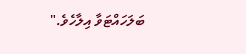ބަލަހައްޓަވާ އިލާހެވެ."